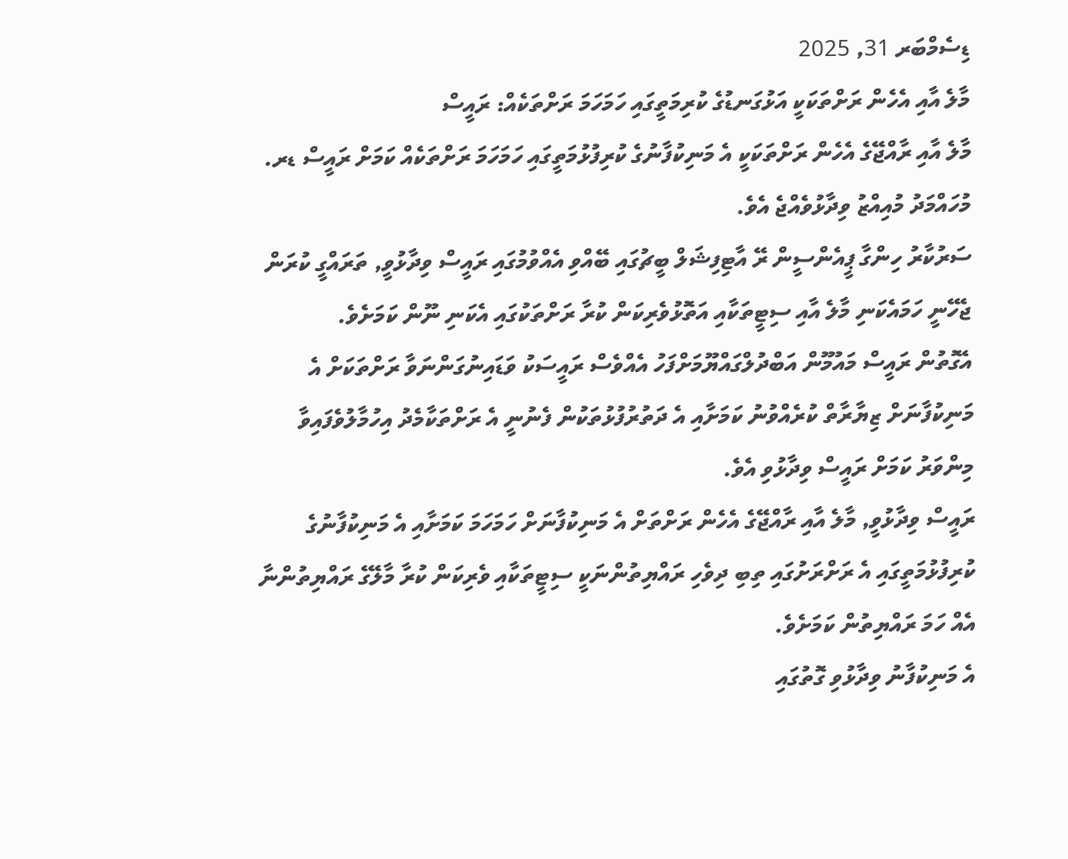ޑިސެމްބަރ 31, 2025
މާލެ އާއި އެހެން ރަށްތަކަކީ އަޅުގަނޑުގެ ކުރިމަތީގައި ހަމަހަމަ ރަށްތަކެއް: ރައީސް
މާލެ އާއި ރާއްޖޭގެ އެހެން ރަށްތަކަކީ އެ މަނިކުފާނުގެ ކުރިފުޅުމަތީގައި ހަމަހަމަ ރަށްތަކެއް ކަމަށް ރައީސް ޑރ. މުހައްމަދު މުއިއްޒު ވިދާޅުވެއްޖެ އެވެ.
ސަރުކާރު ހިންގާ ޕީއެންސީން ރޭ އާޓިފިޝަލް ބީޗުގައި ބޭއްވި އެއްވުމުގައި ރައީސް ވިދާޅުވީ, ތަރައްގީ ކުރަން ޖެހޭނީ ހަމައެކަނި މާލެ އާއި ސިޓީތަކާއި އަތޮޅުވެރިކަން ކުރާ ރަށްތަކުގައި އެކަނި ނޫން ކަމަށެވެ.
އެގޮތުން ރައީސް މައުމޫން އަބްދުލްގައްޔޫމަށްފަހު އެއްވެސް ރައީސަކު ވަޑައިނުގަންނަވާ ރަށްތަކަށް އެ މަނިކުފާނަށް ޒިޔާރާތް ކުރެއްވުނު ކަމަށާއި އެ ދަތުރުފުޅުތަކުން ފެނުނީ އެ ރަށްތަކާމެދު އިހުމާލުވެފައިވާ މިންވަރު ކަމަށް ރައީސް ވިދާޅުވި އެވެ.
ރައީސް ވިދާޅުވީ, މާލެ އާއި ރާއްޖޭގެ އެހެން ރަށްތަށް އެ މަނިކުފާނަށް ހަމަހަމަ ކަމަށާއި އެ މަނިކުފާނުގެ ކުރިފުޅުމަތީގައި އެ ރަށްރަށުގައި ތިބި ދިވެހި ރައްޔިތުންނަކީ ސިޓީތަކާއި ވެރިކަން ކުރާ މާލޭގެ ރައްޔިތުންނާ އެއް ހަމަ ރައްޔިތުން ކަމަށެވެ.
އެ މަނިކުފާނު ވިދާޅުވި ގޮތުގައި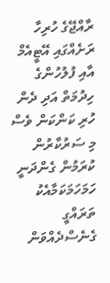ރާއްޖޭގެ ހުރިހާ ރަށެއްގައި އޭޓީއެމް އާއި ފުލުހުންގެ ހިދުމަތް އަދި ދެން ހުރި ކަންކަން ވެސް މި ސަރުކާރުން ކުރަމުން ގެންދަނީ ހަމަހަމަކަމާއެކު ތަރައްގީ ގެނެސްދެއްވަން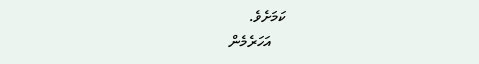ކަމަށެވެ.
    އަހަރެމެން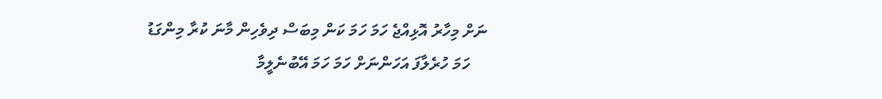ނަށް މިހާރު އޮޅިއްޖެ ހަމަ ހަމަ ކަން މިބަސް ދިވެހިން މާނަ ކުރާ މިންގަޑު
    ހަމަ ހުރެލާފަ އަހަންނަށް ހަމަ ހަމަ އޭބުނެލީމާ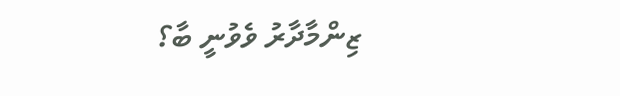ޒިންމާދާރު ވެވުނީ ބާ؟